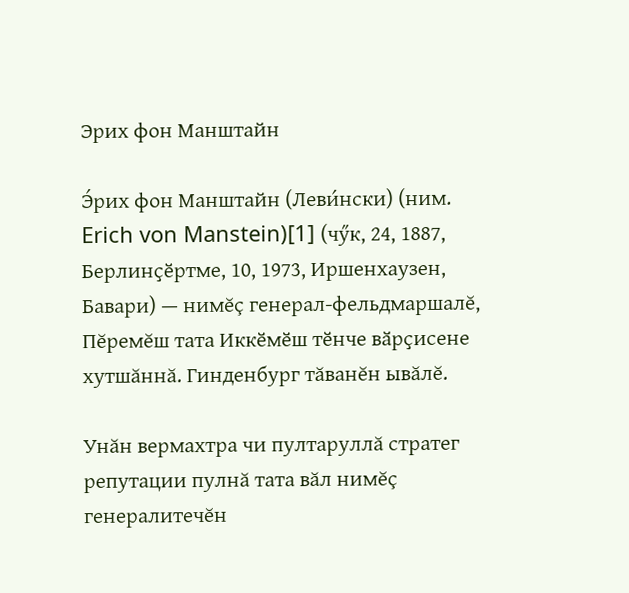Эрих фон Манштайн

Э́рих фон Манштайн (Леви́нски) (ним. Erich von Manstein)[1] (чӳк, 24, 1887, Берлинҫӗртме, 10, 1973, Иршенхаузен, Бавари) — нимĕç генерал-фельдмаршалĕ, Пĕремĕш тата Иккӗмӗш тӗнче вӑрҫисене хутшăннă. Гинденбург тăванĕн ывăлĕ.

Унăн вермахтра чи пултаруллă стратег репутации пулнă тата вăл нимĕç генералитечĕн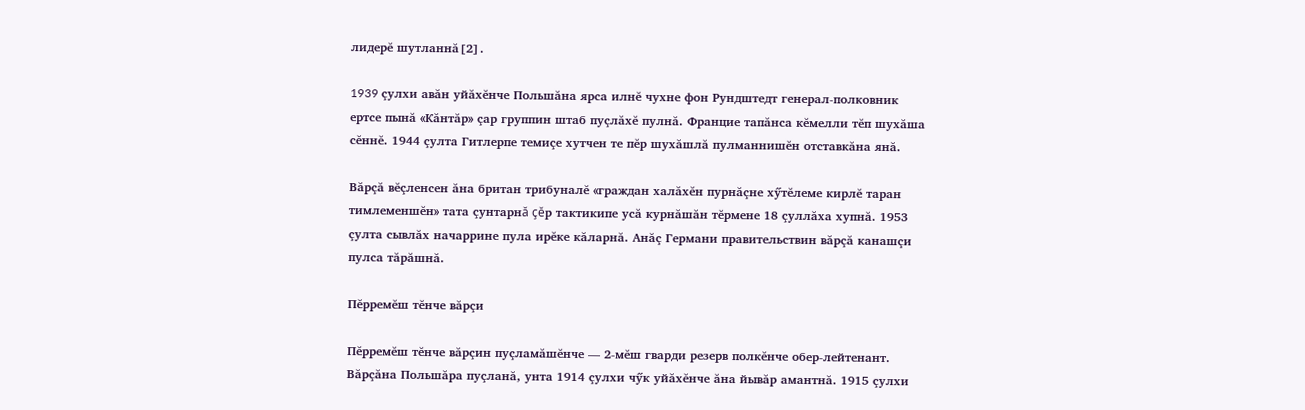лидерĕ шутланнă[2].

1939 çулхи авăн уйăхĕнче Польшăна ярса илнĕ чухне фон Рундштедт генерал-полковник ертсе пынă «Кăнтăр» çар группин штаб пуçлăхĕ пулнă. Францие тапăнса кĕмелли тĕп шухăша сĕннĕ. 1944 çулта Гитлерпе темиçе хутчен те пĕр шухăшлă пулманнишĕн отставкăна янă.

Вăрçă вĕçленсен ăна британ трибуналĕ «граждан халăхĕн пурнăçне хӳтĕлеме кирлĕ таран тимлеменшĕн» тата çунтарнă çĕр тактикипе усă курнăшăн тĕрмене 18 çуллăха хупнă. 1953 çулта сывлăх начаррине пула ирĕке кăларнă. Анăç Германи правительствин вăрçă канашçи пулса тăрăшнă.

Пĕрремĕш тĕнче вăрçи

Пĕрремĕш тĕнче вăрçин пуçламăшĕнче — 2-мĕш гварди резерв полкĕнче обер-лейтенант. Вăрçăна Польшăра пуçланă, унта 1914 çулхи чӳк уйăхĕнче ăна йывăр амантнă. 1915 çулхи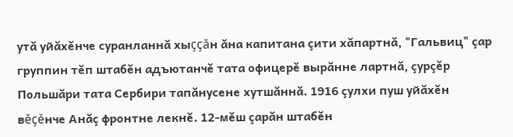утă уйăхĕнче суранланнă хыççăн ăна капитана çити хăпартнă, "Гальвиц" çар группин тĕп штабĕн адъютанчĕ тата офицерĕ вырăнне лартнă, çурçĕр Польшăри тата Сербири тапăнусене хутшăннă. 1916 çулхи пуш уйăхĕн вĕçĕнче Анăç фронтне лекнĕ. 12-мĕш çарăн штабĕн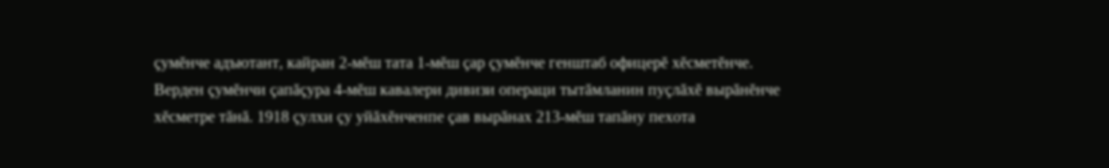çумĕнче адъютант, кайран 2-мĕш тата 1-мĕш çар çумĕнче генштаб офицерĕ хĕсметĕнче. Верден çумĕнчи çапăçура 4-мĕш кавалери дивизи операци тытăмланин пуçлăхĕ вырăнĕнче хĕсметре тăнă. 1918 çулхи çу уйăхĕнченпе çав вырăнах 213-мĕш тапăну пехота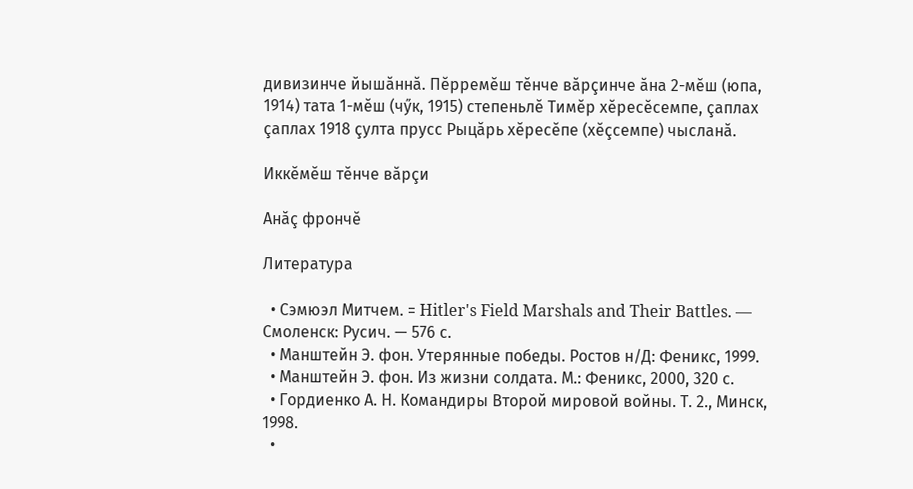дивизинче йышăннă. Пĕрремĕш тĕнче вăрçинче ăна 2-мĕш (юпа, 1914) тата 1-мĕш (чӳк, 1915) степеньлĕ Тимĕр хĕресĕсемпе, çаплах çаплах 1918 çулта прусс Рыцăрь хĕресĕпе (хĕçсемпе) чысланă.

Иккĕмĕш тĕнче вăрçи

Анăç фрончĕ

Литература

  • Сэмюэл Митчем. = Hitler's Field Marshals and Their Battles. — Смоленск: Русич. — 576 с.
  • Манштейн Э. фон. Утерянные победы. Ростов н/Д: Феникс, 1999.
  • Манштейн Э. фон. Из жизни солдата. М.: Феникс, 2000, 320 с.
  • Гордиенко А. Н. Командиры Второй мировой войны. Т. 2., Минск, 1998.
  •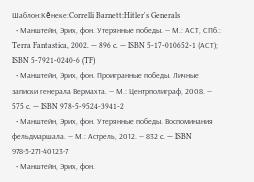Шаблон:Кĕнеке:Correlli Barnett:Hitler's Generals
  • Манштейн, Эрих, фон. Утерянные победы. — М.: АСТ, СПб.: Terra Fantastica, 2002. — 896 c. — ISBN 5-17-010652-1 (АСТ); ISBN 5-7921-0240-6 (TF)
  • Манштейн, Эрих, фон. Проигранные победы. Личные записки генерала Вермахта. — М.: Центрполиграф, 2008. — 575 c. — ISBN 978-5-9524-3941-2
  • Манштейн, Эрих, фон. Утерянные победы. Воспоминания фельдмаршала. — М.: Астрель, 2012. — 832 c. — ISBN 978-5-271-40123-7
  • Манштейн, Эрих, фон.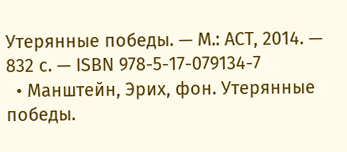Утерянные победы. — М.: АСТ, 2014. — 832 c. — ISBN 978-5-17-079134-7
  • Манштейн, Эрих, фон. Утерянные победы.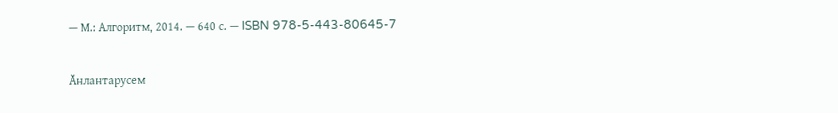— М.: Алгоритм, 2014. — 640 с. — ISBN 978-5-443-80645-7

Ӑнлантарусем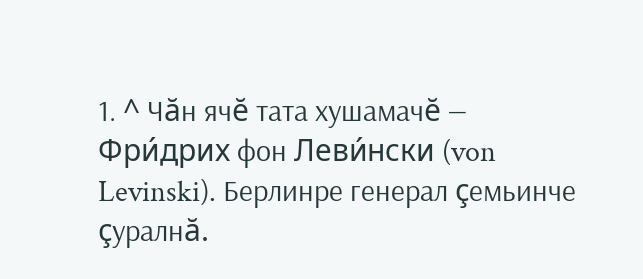1. ^ Чăн ячĕ тата хушамачĕ — Фри́дрих фон Леви́нски (von Levinski). Берлинре генерал çемьинче çуралнă.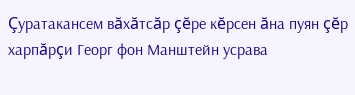Çуратакансем вăхăтсăр çĕре кĕрсен ăна пуян çĕр харпăрçи Георг фон Манштейн усрава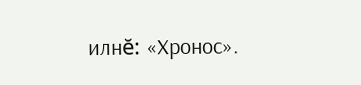илнĕ: «Хронос».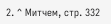2. ^ Митчем, стр. 332